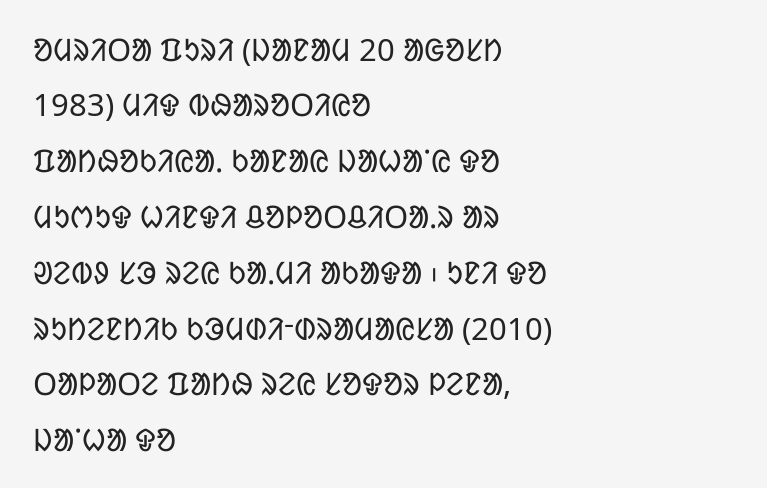ᱚᱢᱨᱤᱛᱟ ᱯᱩᱨᱤ (ᱡᱟᱱᱟᱢ 20 ᱟᱜᱚᱥᱴ 1983) ᱢᱤᱫ ᱵᱷᱟᱨᱚᱛᱤᱭᱚ ᱯᱟᱴᱷᱚᱠᱤᱭᱟᱹ ᱠᱟᱱᱟᱭ ᱡᱟᱦᱟᱸᱭ ᱫᱚ ᱢᱩᱬᱩᱫ ᱦᱤᱱᱫᱤ ᱪᱚᱞᱚᱛᱪᱤᱛᱟᱹᱨ ᱟᱨ ᱣᱮᱵᱽ ᱥᱳ ᱨᱮᱭ ᱠᱟᱹᱢᱤ ᱟᱠᱟᱫᱟ ᱾ ᱩᱱᱤ ᱫᱚ ᱨᱩᱴᱮᱱᱴᱤᱠ ᱠᱳᱢᱰᱤᱼᱰᱨᱟᱢᱟᱭᱥᱟ (2010) ᱛᱟᱞᱟᱛᱮ ᱯᱟᱴᱷ ᱨᱮᱭ ᱥᱚᱫᱚᱨ ᱞᱮᱱᱟ, ᱡᱟᱸᱦᱟ ᱫᱚ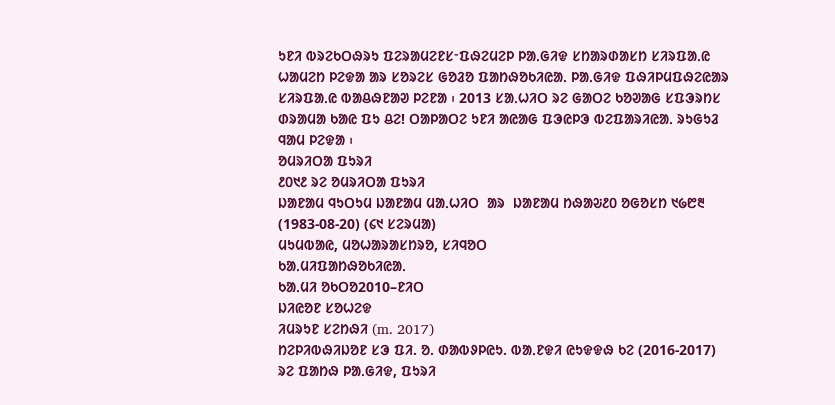ᱩᱱᱤ ᱵᱨᱮᱠᱛᱷᱨᱩ ᱯᱮᱨᱟᱢᱮᱱᱥᱼᱯᱷᱮᱢᱮᱞ ᱞᱟᱹᱜᱤᱫ ᱥᱴᱟᱨᱰᱟᱥᱴ ᱥᱤᱨᱯᱟᱹᱭ ᱦᱟᱢᱮᱴ ᱞᱮᱫᱟ ᱟᱨ ᱥᱚᱨᱮᱥ ᱜᱚᱲᱚ ᱯᱟᱴᱷᱚᱠᱤᱭᱟᱹ ᱞᱟᱹᱜᱤᱫ ᱯᱷᱤᱞᱢᱯᱷᱮᱭᱟᱨ ᱥᱤᱨᱯᱟᱹᱭ ᱵᱟᱪᱷᱱᱟᱣ ᱞᱮᱱᱟ ᱾ 2013 ᱥᱟᱹᱦᱤᱛ ᱨᱮ ᱜᱟᱛᱮ ᱠᱚᱣᱟᱜ ᱥᱯᱳᱨᱴᱥ ᱰᱨᱟᱢᱟ ᱠᱟᱭ ᱯᱩ ᱪᱮ! ᱛᱟᱞᱟᱛᱮ ᱩᱱᱤ ᱟᱭᱟᱜ ᱯᱳᱭᱞᱳ ᱵᱮᱯᱟᱨᱤᱭᱟᱹ ᱨᱩᱜᱩᱲ ᱧᱟᱢ ᱞᱮᱫᱟ ᱾
ᱚᱢᱨᱤᱛᱟ ᱯᱩᱨᱤ
᱒᱐᱑᱒ ᱨᱮ ᱚᱢᱨᱤᱛᱟ ᱯᱩᱨᱤ
ᱡᱟᱱᱟᱢ ᱧᱩᱛᱩᱢ ᱡᱟᱱᱟᱢ ᱢᱟᱹᱦᱤᱛ  ᱟᱨ  ᱡᱟᱱᱟᱢ ᱴᱷᱟᱶ᱒᱐ ᱚᱜᱚᱥᱴ ᱑᱙᱘᱓ (1983-08-20) (᱔᱑ ᱥᱮᱨᱢᱟ)
ᱢᱩᱢᱵᱟᱭ, ᱢᱚᱦᱟᱨᱟᱥᱴᱨᱚ, ᱥᱤᱧᱚᱛ
ᱠᱟᱹᱢᱤᱯᱟᱴᱷᱚᱠᱤᱭᱟᱹ
ᱠᱟᱹᱢᱤ ᱚᱠᱛᱚ2010–ᱱᱤᱛ
ᱡᱤᱭᱚᱱ ᱥᱚᱦᱮᱫ
ᱤᱢᱨᱩᱱ ᱥᱮᱴᱷᱤ (m. 2017)
ᱴᱮᱞᱤᱵᱷᱤᱡᱚᱱ ᱥᱳ ᱯᱤ. ᱚ. ᱰᱟᱵᱽᱞᱭᱩ. ᱵᱟᱹᱱᱫᱤ ᱭᱩᱫᱫᱷ ᱠᱮ (2016-2017) ᱨᱮ ᱯᱟᱴᱷ ᱞᱟᱹᱜᱤᱫ, ᱯᱩᱨᱤ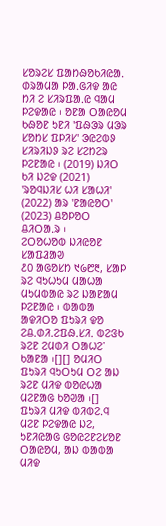ᱥᱚᱨᱮᱥ ᱯᱟᱴᱷᱚᱠᱤᱭᱟᱹ ᱰᱨᱟᱢᱟ ᱞᱟᱹᱜᱤᱫ ᱟᱭ ᱴᱤ ᱮ ᱥᱤᱨᱯᱟᱹᱭ ᱧᱟᱢ ᱞᱮᱫᱟᱭ ᱾ ᱚᱱᱟ ᱛᱟᱭᱚᱢ ᱠᱷᱚᱱ ᱩᱱᱤ 'ᱯᱷᱳᱨ ᱢᱳᱨ ᱥᱚᱴᱥ ᱯᱞᱤᱥ' ᱳᱭᱮᱵᱽ ᱥᱤᱨᱤᱡᱽ ᱨᱮ ᱥᱮᱴᱮᱨ ᱞᱮᱱᱟᱭ ᱾ (2019) ᱡᱤᱛ ᱠᱤ ᱡᱮᱫ (2021) 'ᱨᱚᱧᱡᱤᱥ ᱦᱤ ᱥᱟᱦᱤ' (2022) ᱟᱨ 'ᱱᱟᱭᱚᱛ' (2023) ᱪᱚᱞᱚᱛ ᱪᱤᱛᱟᱹᱨ ᱾
ᱮᱛᱚᱦᱚᱵ ᱡᱤᱭᱚᱱ
ᱥᱟᱯᱲᱟᱣ
᱒᱐ ᱟᱜᱚᱥᱴ ᱑᱙᱘᱓, ᱥᱟᱞ ᱨᱮ ᱧᱩᱦᱩᱢ ᱢᱟᱦᱟ ᱢᱩᱢᱵᱟᱭ ᱨᱮ ᱡᱟᱱᱟᱢ ᱞᱮᱱᱟᱭ ᱾ ᱵᱟᱵᱟ ᱟᱫᱤᱛᱚ ᱯᱩᱨᱤ ᱫᱚ ᱮᱪᱹᱰᱤᱹᱮᱯᱷᱹᱥᱤᱹ ᱵᱮᱝᱠ ᱨᱮᱱ ᱮᱢᱰᱤ ᱛᱟᱦᱮᱸ ᱠᱟᱱᱟ ᱾[][] ᱚᱢᱤᱛ ᱯᱩᱨᱤ ᱧᱩᱛᱩᱢ ᱛᱮ ᱟᱡ ᱨᱮᱱ ᱢᱤᱫ ᱵᱚᱭᱦᱟ ᱢᱮᱱᱟᱜ ᱠᱚᱣᱟ ᱾[] ᱯᱩᱨᱤ ᱢᱤᱫ ᱵᱤᱵᱮᱹᱧ ᱢᱮᱱ ᱞᱮᱫᱟᱭ ᱡᱮ, ᱩᱱᱤᱭᱟᱜ ᱜᱚᱭᱮᱱᱮᱥᱚᱱ ᱛᱟᱭᱚᱢ, ᱟᱡ ᱵᱟᱵᱟ ᱢᱤᱫ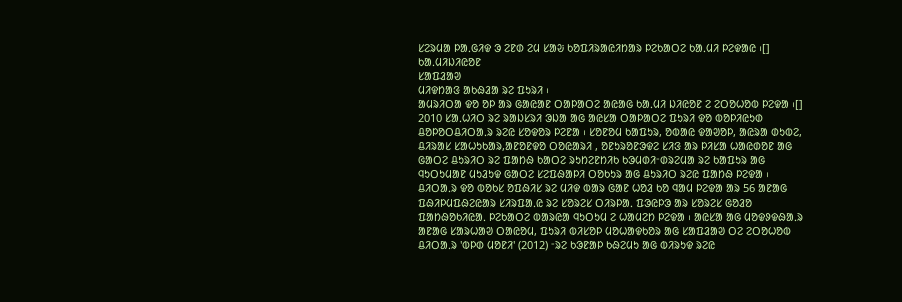ᱥᱮᱨᱢᱟ ᱞᱟᱹᱜᱤᱫ ᱳ ᱮᱱᱰ ᱮᱢ ᱥᱟᱶ ᱠᱚᱯᱤᱨᱟᱭᱤᱴᱟᱨ ᱞᱮᱠᱟᱛᱮ ᱠᱟᱹᱢᱤ ᱞᱮᱫᱟᱭ ᱾[]
ᱠᱟᱹᱢᱤᱡᱤᱭᱚᱱ
ᱥᱟᱯᱲᱟᱣ
ᱢᱤᱫᱴᱟᱝ ᱟᱠᱷᱲᱟ ᱨᱮ ᱯᱩᱨᱤ ᱾
ᱟᱢᱨᱤᱛᱟ ᱫᱚ ᱚᱞ ᱟᱨ ᱜᱟᱭᱟᱱ ᱛᱟᱞᱟᱛᱮ ᱟᱭᱟᱜ ᱠᱟᱹᱢᱤ ᱡᱤᱭᱚᱱ ᱮ ᱮᱛᱚᱦᱚᱵ ᱞᱮᱫᱟ ᱾[]
2010 ᱥᱟᱹᱦᱤᱛ ᱨᱮ ᱨᱟᱡᱥᱨᱤ ᱳᱡᱟ ᱟᱜ ᱟᱭᱥᱟ ᱛᱟᱞᱟᱛᱮ ᱯᱩᱨᱤ ᱫᱚ ᱵᱚᱞᱤᱭᱩᱰ ᱪᱚᱞᱚᱛᱪᱤᱛᱟᱹᱨ ᱨᱮᱭ ᱥᱚᱫᱚᱨ ᱞᱮᱱᱟ ᱾ ᱥᱚᱱᱚᱢ ᱠᱟᱯᱩᱨ, ᱚᱵᱟᱭ ᱫᱟᱣᱚᱞ, ᱟᱭᱨᱟ ᱰᱩᱵᱮ, ᱪᱤᱨᱟᱥ ᱥᱟᱦᱩᱠᱟᱨ,ᱟᱱᱚᱱᱫᱚ ᱛᱚᱭᱟᱨᱤ , ᱚᱱᱩᱨᱚᱱᱳᱫᱮ ᱥᱤᱝ ᱟᱨ ᱞᱤᱥᱟ ᱦᱟᱭᱰᱚᱱ ᱟᱜ ᱜᱟᱛᱮ ᱪᱩᱨᱤᱛ ᱨᱮ ᱯᱟᱴᱷ ᱠᱟᱛᱮ ᱨᱩᱴᱮᱱᱴᱤᱠ ᱠᱳᱢᱰᱤᱼᱰᱨᱮᱢᱟ ᱨᱮ ᱠᱟᱯᱩᱨ ᱟᱜ ᱧᱩᱛᱩᱢᱟᱱ ᱢᱩᱲᱩᱫ ᱜᱟᱛᱮ ᱥᱮᱯᱷᱟᱞᱤ ᱛᱚᱠᱩᱨ ᱟᱜ ᱪᱩᱨᱤᱛ ᱨᱮᱭ ᱯᱟᱴᱷ ᱞᱮᱫᱟ ᱾ ᱪᱤᱛᱟᱹᱨ ᱫᱚ ᱵᱚᱠᱥ ᱚᱯᱷᱤᱥ ᱨᱮ ᱢᱤᱫ ᱵᱟᱨ ᱜᱟᱱ ᱦᱚᱲ ᱠᱚ ᱧᱟᱢ ᱞᱮᱫᱟ ᱟᱨ 56 ᱟᱱᱟᱜ ᱯᱷᱤᱞᱢᱯᱷᱮᱭᱟᱨ ᱥᱤᱨᱯᱟᱹᱭ ᱨᱮ ᱥᱚᱨᱮᱥ ᱛᱤᱨᱞᱟᱹ ᱯᱳᱭᱞᱳ ᱟᱨ ᱥᱚᱨᱮᱥ ᱜᱚᱲᱚ ᱯᱟᱴᱷᱚᱠᱤᱭᱟᱹ ᱞᱮᱠᱟᱛᱮ ᱵᱟᱨᱭᱟ ᱧᱩᱛᱩᱢ ᱮ ᱦᱟᱢᱮᱴ ᱞᱮᱫᱟ ᱾ ᱟᱭᱥᱟ ᱟᱜ ᱢᱚᱫᱽᱫᱷᱟᱹᱨ ᱟᱱᱟᱜ ᱥᱟᱨᱦᱟᱣ ᱛᱟᱭᱚᱢ, ᱯᱩᱨᱤ ᱵᱤᱥᱚᱞ ᱢᱚᱦᱟᱫᱠᱚᱨ ᱟᱜ ᱥᱟᱯᱲᱟᱣ ᱛᱮ ᱮᱛᱚᱦᱚᱵ ᱪᱤᱛᱟᱹᱨ 'ᱵᱞᱰ ᱢᱚᱱᱤ' (2012) ᱼᱨᱮ ᱠᱳᱱᱟᱞ ᱠᱷᱮᱢᱩ ᱟᱜ ᱵᱤᱨᱩᱫ ᱨᱮᱭ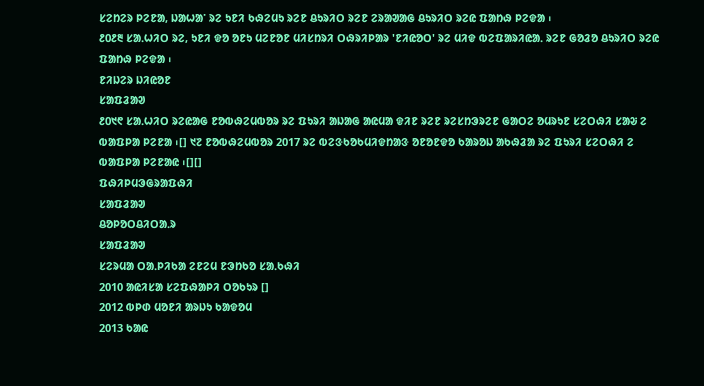ᱥᱮᱴᱮᱨ ᱞᱮᱱᱟ, ᱡᱟᱦᱟᱸ ᱨᱮ ᱩᱱᱤ ᱠᱷᱮᱢᱩ ᱨᱮᱱ ᱪᱩᱨᱤᱛ ᱨᱮᱱ ᱮᱨᱟᱣᱟᱜ ᱪᱩᱨᱤᱛ ᱨᱮᱭ ᱯᱟᱴᱷ ᱞᱮᱫᱟ ᱾
᱒᱐᱒᱓ ᱥᱟᱹᱦᱤᱛ ᱨᱮ, ᱩᱱᱤ ᱫᱚ ᱚᱱᱩ ᱢᱮᱱᱚᱱ ᱢᱤᱥᱴᱨᱤ ᱛᱷᱨᱤᱞᱟᱨ 'ᱱᱤᱭᱚᱛ' ᱨᱮ ᱢᱤᱫ ᱵᱮᱯᱟᱨᱤᱭᱟᱹ ᱨᱮᱱ ᱜᱚᱲᱚ ᱪᱩᱨᱤᱛ ᱨᱮᱭ ᱯᱟᱴᱷ ᱞᱮᱫᱟ ᱾
ᱱᱤᱡᱮᱨ ᱡᱤᱭᱚᱱ
ᱥᱟᱯᱲᱟᱣ
᱒᱐᱑᱖ ᱥᱟᱹᱦᱤᱛ ᱨᱮᱭᱟᱜ ᱱᱚᱵᱷᱮᱢᱵᱚᱨ ᱨᱮ ᱯᱩᱨᱤ ᱟᱡᱟᱜ ᱟᱭᱢᱟ ᱫᱤᱱ ᱨᱮᱱ ᱨᱮᱥᱴᱳᱨᱮᱱ ᱜᱟᱛᱮ ᱚᱢᱨᱩᱱ ᱥᱮᱛᱷᱤ ᱥᱟᱶ ᱮ ᱵᱟᱯᱞᱟ ᱞᱮᱱᱟ ᱾[] ᱑᱗ ᱱᱚᱵᱷᱮᱢᱵᱚᱨ 2017 ᱨᱮ ᱵᱮᱝᱠᱚᱠᱢᱤᱫᱴᱟᱝ ᱚᱱᱚᱱᱫᱚ ᱠᱟᱨᱚᱡ ᱟᱠᱷᱲᱟ ᱨᱮ ᱯᱩᱨᱤ ᱥᱮᱛᱷᱤ ᱮ ᱵᱟᱯᱞᱟ ᱞᱮᱱᱟᱭ ᱾[][]
ᱯᱷᱤᱞᱢᱳᱜᱨᱟᱯᱷᱤ
ᱥᱟᱯᱲᱟᱣ
ᱪᱚᱞᱚᱛᱪᱤᱛᱟᱹᱨ
ᱥᱟᱯᱲᱟᱣ
ᱥᱮᱨᱢᱟ ᱛᱟᱹᱞᱤᱠᱟ ᱮᱱᱮᱢ ᱱᱳᱴᱠᱚ ᱥᱟᱹᱠᱷᱤ
2010 ᱟᱭᱤᱥᱟ ᱥᱮᱯᱷᱟᱞᱤ ᱛᱚᱠᱩᱨ []
2012 ᱵᱞᱰ ᱢᱚᱱᱤ ᱟᱨᱡᱩ ᱠᱟᱫᱚᱢ
2013 ᱠᱟᱭ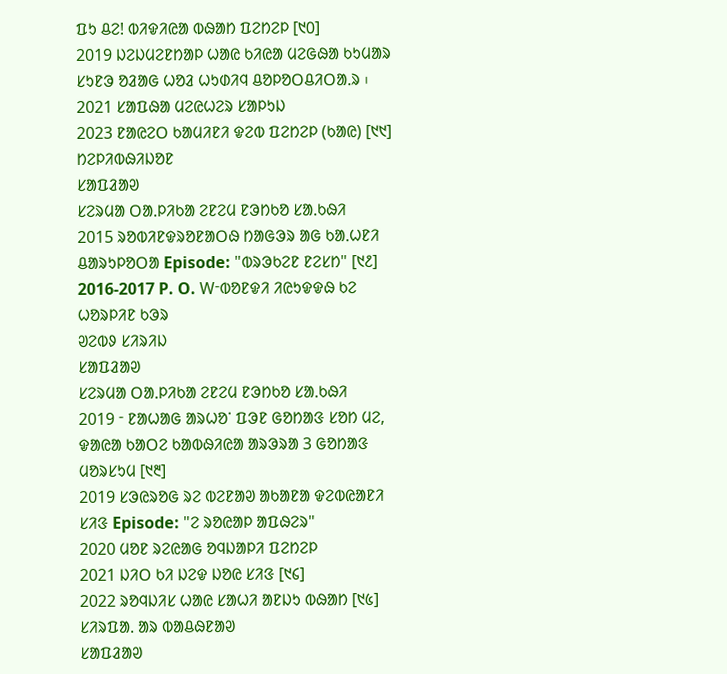ᱯᱩ ᱪᱮ! ᱵᱤᱫᱤᱭᱟ ᱵᱷᱟᱴ ᱯᱮᱴᱮᱞ [᱑᱐]
2019 ᱡᱮᱡᱢᱮᱱᱴᱟᱞ ᱦᱟᱭ ᱠᱤᱭᱟ ᱢᱮᱜᱷᱟ ᱠᱩᱢᱟᱨ
ᱥᱩᱱᱳ ᱚᱲᱟᱜ ᱦᱚᱲ ᱦᱩᱰᱤᱧ ᱪᱚᱞᱚᱛᱪᱤᱛᱟᱹᱨ ᱾
2021 ᱥᱟᱯᱷᱟ ᱢᱮᱭᱦᱮᱨ ᱥᱟᱞᱩᱡ
2023 ᱱᱟᱭᱮᱛ ᱠᱟᱢᱤᱱᱤ ᱫᱮᱵ ᱯᱮᱴᱮᱞ (ᱠᱟᱭ) [᱑᱑]
ᱴᱮᱞᱤᱵᱷᱤᱡᱚᱱ
ᱥᱟᱯᱲᱟᱣ
ᱥᱮᱨᱢᱟ ᱛᱟᱹᱞᱤᱠᱟ ᱮᱱᱮᱢ ᱱᱳᱴᱠᱚ ᱥᱟᱹᱠᱷᱤ
2015 ᱨᱚᱵᱤᱱᱫᱨᱚᱱᱟᱛᱷ ᱴᱟᱜᱳᱨ ᱟᱜ ᱠᱟᱹᱦᱱᱤ ᱪᱟᱨᱩᱞᱚᱛᱟ Episode: "ᱵᱨᱳᱠᱮᱱ ᱱᱮᱥᱴ" [᱑᱒]
2016-2017 P. O. Wᱼᱵᱚᱱᱫᱤ ᱤᱭᱩᱫᱫᱷ ᱠᱮ ᱦᱚᱨᱞᱤᱱ ᱠᱳᱨ
ᱣᱮᱵᱽ ᱥᱤᱨᱤᱡ
ᱥᱟᱯᱲᱟᱣ
ᱥᱮᱨᱢᱟ ᱛᱟᱹᱞᱤᱠᱟ ᱮᱱᱮᱢ ᱱᱳᱴᱠᱚ ᱥᱟᱹᱠᱷᱤ
2019 ᱼ ᱱᱟᱦᱟᱜ ᱟᱨᱦᱚᱸ ᱯᱳᱱ ᱜᱚᱴᱟᱝ ᱥᱚᱴ ᱢᱮ, ᱫᱟᱭᱟ ᱠᱟᱛᱮ ᱠᱟᱵᱷᱤᱭᱟ ᱟᱨᱳᱨᱟ 3 ᱜᱚᱴᱟᱝ ᱢᱚᱨᱥᱩᱢ [᱑᱓]
2019 ᱥᱳᱭᱨᱚᱜ ᱨᱮ ᱵᱮᱱᱟᱣ ᱟᱠᱟᱱᱟ ᱫᱮᱵᱭᱟᱱᱤ ᱥᱤᱝ Episode: "ᱮ ᱨᱚᱭᱟᱞ ᱟᱯᱷᱮᱨ"
2020 ᱢᱚᱱ ᱨᱮᱭᱟᱜ ᱚᱧᱡᱟᱞᱤ ᱯᱮᱴᱮᱞ
2021 ᱡᱤᱛ ᱠᱤ ᱡᱮᱫ ᱡᱚᱭ ᱥᱤᱝ [᱑᱔]
2022 ᱨᱚᱧᱡᱤᱥ ᱦᱟᱭ ᱥᱟᱦᱤ ᱟᱱᱡᱩ ᱵᱷᱟᱴ [᱑᱕]
ᱥᱤᱨᱯᱟᱹ ᱟᱨ ᱵᱟᱪᱷᱱᱟᱣ
ᱥᱟᱯᱲᱟᱣ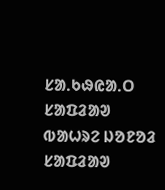ᱥᱟᱹᱠᱷᱭᱟᱹᱛ
ᱥᱟᱯᱲᱟᱣ
ᱵᱟᱦᱨᱮ ᱡᱚᱱᱚᱲ
ᱥᱟᱯᱲᱟᱣ